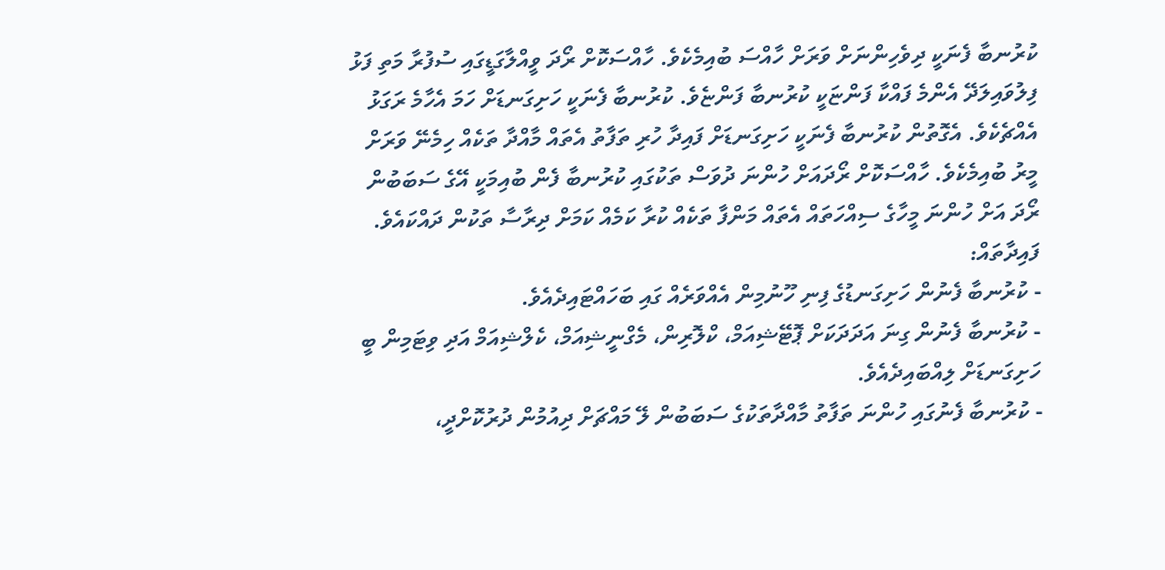ކުރުނބާ ފެނަކީ ދިވެހިންނަށް ވަރަށް ހާއްސަ ބުއިމެކެވެ. ހާއްސަކޮށް ރޯދަ ވީއްލާގަޑީގައި ސުފުރާ މަތި ފަޅު ފިލުވައިލަދޭ އެންމެ ފައްކާ ފަންޏަކީ ކުރުނބާ ފަންޏެވެ. ކުރުނބާ ފެނަކީ ހަށިގަނޑަށް ހަމަ އެހާމެ ރަގަޅު އެއްޗެކެވެ. އެގޮތުން ކުރުނބާ ފެނަކީ ހަށިގަނޑަށް ފައިދާ ހުރި ތަފާތު އެތައް މާއްދާ ތަކެއް ހިމެނޭ ވަރަށް މީރު ބުއިމެކެވެ. ހާއްސަކޮށް ރޯދައަށް ހުންނަ ދުވަސް ތަކުގައި ކުރުނބާ ފެން ބުއިމަކީ އޭގެ ސަބަބުން ރޯދަ އަށް ހުންނަ މީހާގެ ސިއްހަތައް އެތައް މަންފާ ތަކެއް ކުރާ ކަމެއް ކަމަށް ދިރާސާ ތަކުން ދައްކައެވެ.
ފައިދާތައް:
- ކުރުނބާ ފެނުން ހަށިގަނޑުގެ ފިނި ހޫނުމިން އެއްވަރެއް ގައި ބަހައްޓައިދެއެވެ.
- ކުރުނބާ ފެނުން ގިނަ އަދަދަކަށް ޕޮޓޭޝިއަމް، ކްލޮރިން، މެގްނީޝިއަމް، ކެލްޝިއަމް އަދި ވިޓަމިން ބީ ހަށިގަނޑަށް ލިއްބައިދެއެވެ.
- ކުރުނބާ ފެނުގައި ހުންނަ ތަފާތު މާއްދާތަކުގެ ސަބަބުން ލޭ މައްޗަށް ދިއުމުން ދުރުކޮށްދީ،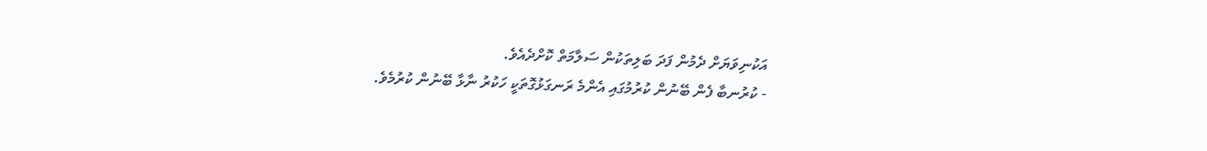އަކުނިވަޔަށް ދެމުން ފަދަ ބަލިތަކުން ސަލާމަތް ކޮށްދެއެވެ.
- ކުރުނބާ ފެން ބޭނުން ކުރުމުގައި އެންމެ ރަނގަޅުގޮތަކީ ހަކުރު ނާޅާ ބޭނުން ކުރުމެވެ.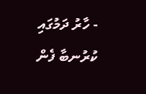- ހާރު ދަމުގައި ކުރުނބާ ފެން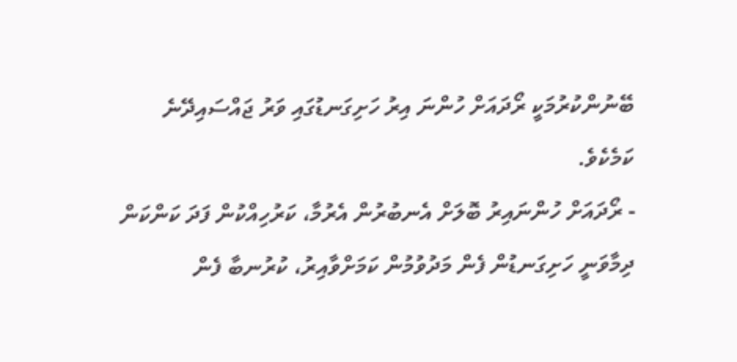ބޭނުންކުރުމަކީ ރޯދައަށް ހުންނަ އިރު ހަށިގަނޑުގައި ވަރު ޖައްސައިދޭނެ ކަމެކެވެ.
- ރޯދައަށް ހުންނައިރު ބޮލަށް އެނބުރުން އެރުމާ، ކަރުހިއްކުން ފަދަ ކަންކަން ދިމާވަނީ ހަށިގަނޑުން ފެން މަދުވުމުން ކަމަށްވާއިރު، ކުރުނބާ ފެން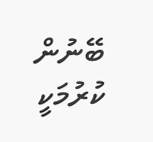ބޭނުން ކުރުމަކީ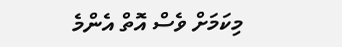މިކަމަށް ވެސް އޮތް އެންމެ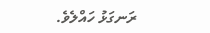ރަނގަޅު ހައްލެވެ.